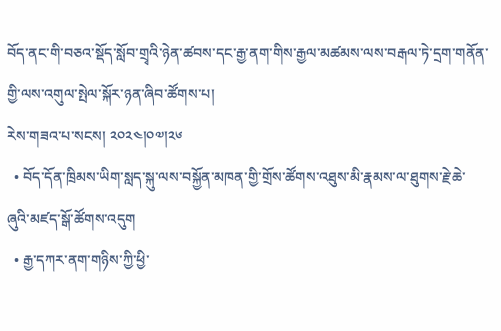བོད་ནང་གི་བཅའ་སྡོད་སློབ་གྲྭའི་ཉེན་ཚབས་དང་རྒྱ་ནག་གིས་རྒྱལ་མཚམས་ལས་བརྒལ་ཏེ་དྲག་གནོན་གྱི་ལས་འགུལ་སྤེལ་སྐོར་ཉན་ཞིབ་ཚོགས་པ།
རེས་གཟའ་པ་སངས། ༢༠༢༤།༠༧།༢༦
  • བོད་དོན་ཁྲིམས་ཡིག་སླད་སྐུ་ལས་བསྐྱོན་མཁན་གྱི་གྲོས་ཚོགས་འཐུས་མི་རྣམས་ལ་ཐུགས་རྗེ་ཆེ་ཞུའི་མཛད་སྒོ་ཚོགས་འདུག
  • རྒྱ་དཀར་ནག་གཉིས་ཀྱི་ཕྱི་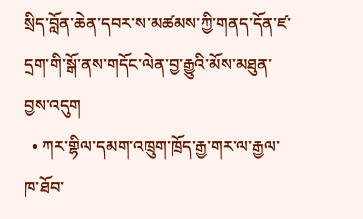སྲིད་བློན་ཆེན་དབར་ས་མཚམས་ཀྱི་གནད་དོན་ཛ་དྲག་གི་སྒོ་ནས་གདོང་ལེན་བྱ་རྒྱུའི་མོས་མཐུན་བྱས་འདུག
  • ཀར་གྷིལ་དམག་འཁྲུག་ཁྲོད་རྒྱ་གར་ལ་རྒྱལ་ཁ་ཐོབ་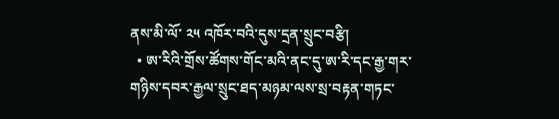ནས་མི་ལོ་ ༢༥ འཁོར་བའི་དུས་དྲན་སྲུང་བརྩི།
  • ཨ་རིའི་གྲོས་ཚོགས་གོང་མའི་ནང་དུ་ཨ་རི་དང་རྒྱ་གར་གཉིས་དབར་རྒྱལ་སྲུང་ཐད་མཉམ་ལས་སྲ་བརྟན་གཏང་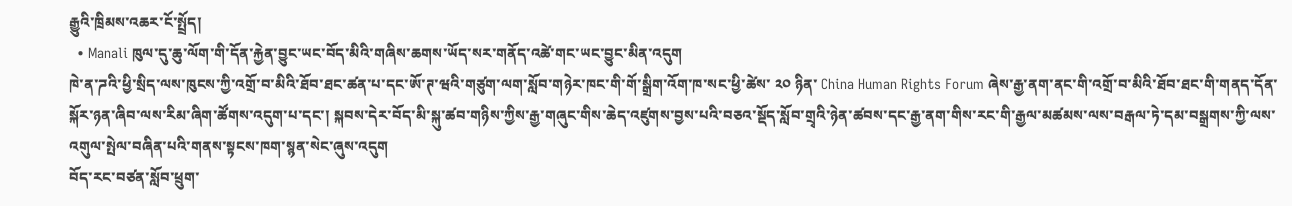རྒྱུའི་ཁྲིམས་འཆར་ངོ་སྤྲོད།
  • Manali ཁུལ་དུ་ཆུ་ལོག་གི་དོན་རྐྱེན་བྱུང་ཡང་བོད་མིའི་གཞིས་ཆགས་ཡོད་སར་གནོད་འཚེ་གང་ཡང་བྱུང་མིན་འདུག
ཁེ་ན་ཌའི་ཕྱི་སྲིད་ལས་ཁུངས་ཀྱི་འགྲོ་བ་མིའི་ཐོབ་ཐང་ཚན་པ་དང་ཨོ་ཊ་ཝའི་གཙུག་ལག་སློབ་གཉེར་ཁང་གི་གོ་སྒྲིག་འོག་ཁ་སང་ཕྱི་ཚེས་ ༢༠ ཉིན་ China Human Rights Forum ཞེས་རྒྱ་ནག་ནང་གི་འགྲོ་བ་མིའི་ཐོབ་ཐང་གི་གནད་དོན་སྐོར་ཉན་ཞིབ་ལས་རིམ་ཞིག་ཚོགས་འདུག་པ་དང་། སྐབས་དེར་བོད་མི་སྐུ་ཚབ་གཉིས་ཀྱིས་རྒྱ་གཞུང་གིས་ཆེད་འཛུགས་བྱས་པའི་བཅའ་སྡོད་སློབ་གྲྭའི་ཉེན་ཚབས་དང་རྒྱ་ནག་གིས་རང་གི་རྒྱལ་མཚམས་ལས་བརྒལ་ཏེ་དམ་བསྒྲགས་ཀྱི་ལས་འགུལ་སྤེལ་བཞིན་པའི་གནས་སྟངས་ཁག་སྙན་སེང་ཞུས་འདུག
བོད་རང་བཙན་སློབ་ཕྲུག་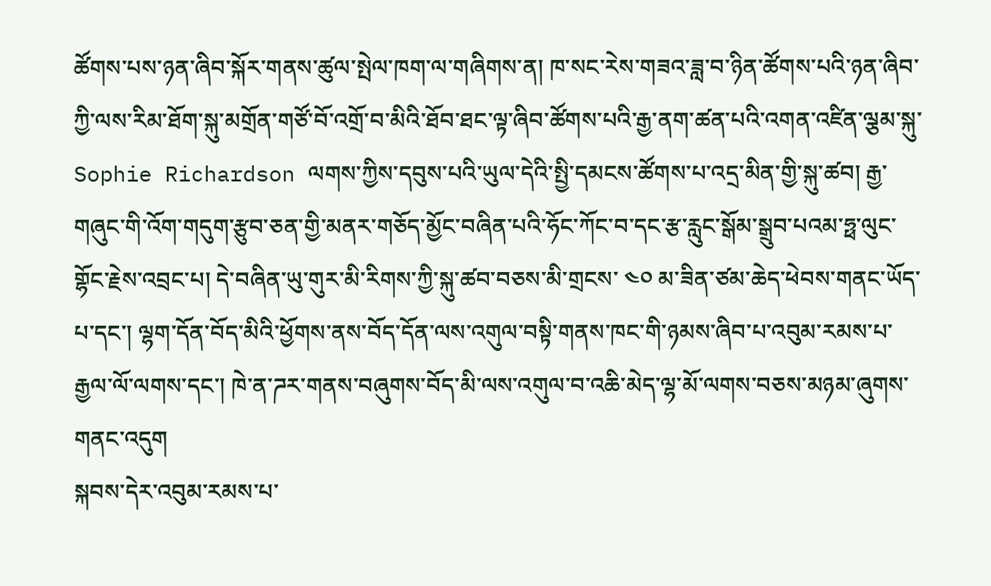ཚོགས་པས་ཉན་ཞིབ་སྐོར་གནས་ཚུལ་སྤེལ་ཁག་ལ་གཞིགས་ན། ཁ་སང་རེས་གཟའ་ཟླ་བ་ཉིན་ཚོགས་པའི་ཉན་ཞིབ་ཀྱི་ལས་རིམ་ཐོག་སྐུ་མགྲོན་གཙོ་བོ་འགྲོ་བ་མིའི་ཐོབ་ཐང་ལྟ་ཞིབ་ཚོགས་པའི་རྒྱ་ནག་ཚན་པའི་འགན་འཛིན་ལྕམ་སྐུ་ Sophie Richardson ལགས་ཀྱིས་དབུས་པའི་ཡུལ་དེའི་སྤྱི་དམངས་ཚོགས་པ་འདྲ་མིན་གྱི་སྐུ་ཚབ། རྒྱ་གཞུང་གི་འོག་གདུག་རྩུབ་ཅན་གྱི་མནར་གཅོད་མྱོང་བཞིན་པའི་ཧོང་ཀོང་བ་དང་རྩ་རླུང་སྒོམ་སྒྲུབ་པའམ་ཧྥ་ལུང་གྷོང་རྗེས་འབྲང་པ། དེ་བཞིན་ཡུ་གུར་མི་རིགས་ཀྱི་སྐུ་ཚབ་བཅས་མི་གྲངས་ ༤༠ མ་ཟིན་ཙམ་ཆེད་ཕེབས་གནང་ཡོད་པ་དང་། ལྷག་དོན་བོད་མིའི་ཕྱོགས་ནས་བོད་དོན་ལས་འགུལ་བསྟི་གནས་ཁང་གི་ཉམས་ཞིབ་པ་འབུམ་རམས་པ་རྒྱལ་ལོ་ལགས་དང་། ཁེ་ན་ཌར་གནས་བཞུགས་བོད་མི་ལས་འགུལ་བ་འཆི་མེད་ལྷ་མོ་ལགས་བཅས་མཉམ་ཞུགས་གནང་འདུག
སྐབས་དེར་འབུམ་རམས་པ་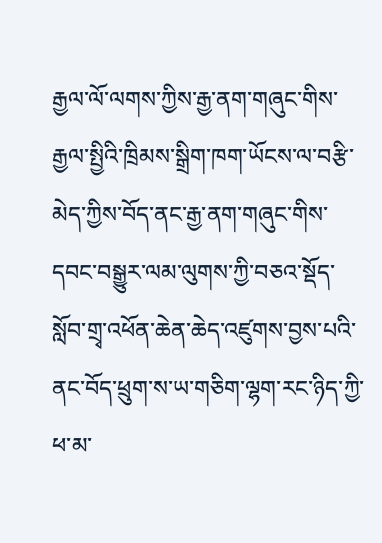རྒྱལ་ལོ་ལགས་ཀྱིས་རྒྱ་ནག་གཞུང་གིས་རྒྱལ་སྤྱིའི་ཁྲིམས་སྒྲིག་ཁག་ཡོངས་ལ་བརྩི་མེད་ཀྱིས་བོད་ནང་རྒྱ་ནག་གཞུང་གིས་དབང་བསྒྱུར་ལམ་ལུགས་ཀྱི་བཅའ་སྡོད་སློབ་གྲྭ་འཕོན་ཆེན་ཆེད་འཛུགས་བྱས་པའི་ནང་བོད་ཕྲུག་ས་ཡ་གཅིག་ལྷག་རང་ཉིད་ཀྱི་ཕ་མ་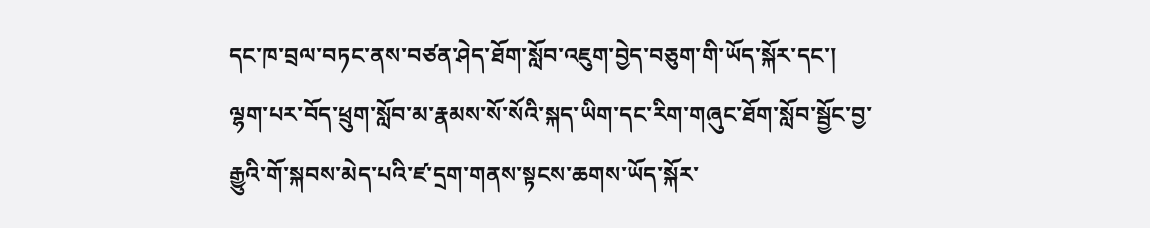དང་ཁ་བྲལ་བཏང་ནས་བཙན་ཤེད་ཐོག་སློབ་འཇུག་བྱེད་བཅུག་གི་ཡོད་སྐོར་དང་། ལྷག་པར་བོད་ཕྲུག་སློབ་མ་རྣམས་སོ་སོའི་སྐད་ཡིག་དང་རིག་གཞུང་ཐོག་སློབ་སྦྱོང་བྱ་རྒྱུའི་གོ་སྐབས་མེད་པའི་ཛ་དྲག་གནས་སྟངས་ཆགས་ཡོད་སྐོར་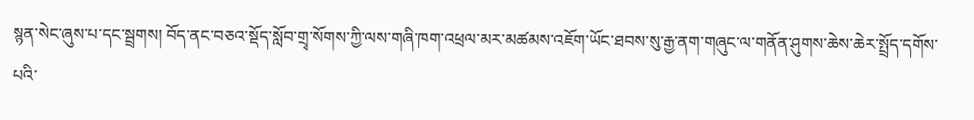སྙན་སེང་ཞུས་པ་དང་སྦྲགས། བོད་ནང་བཅའ་སྡོད་སློབ་གྲྭ་སོགས་ཀྱི་ལས་གཞི་ཁག་འཕྲལ་མར་མཚམས་འཇོག་ཡོང་ཐབས་སུ་རྒྱ་ནག་གཞུང་ལ་གནོན་ཤུགས་ཆེས་ཆེར་སྤྲོད་དགོས་པའི་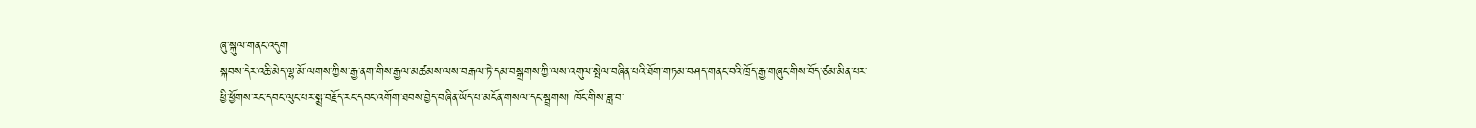ཞུ་སྐུལ་གནང་འདུག
སྐབས་དེར་འཆི་མེད་ལྷ་མོ་ལགས་ཀྱིས་རྒྱ་ནག་གིས་རྒྱལ་མཚམས་ལས་བརྒལ་ཏེ་དམ་བསྒྲགས་ཀྱི་ལས་འགུལ་སྤེལ་བཞིན་པའི་ཐོག་གཏམ་བཤད་གནང་བའི་ཁྲོད་རྒྱ་གཞུང་གིས་བོད་ཙམ་མིན་པར་ཕྱི་ཕྱོགས་རང་དབང་ལུང་པར་སྨྲ་བརྗོད་རང་དབང་འགོག་ཐབས་བྱེད་བཞིན་ཡོད་པ་མངོན་གསལ་དང་སྦྲགས། ཁོང་གིས་ཟླ་བ་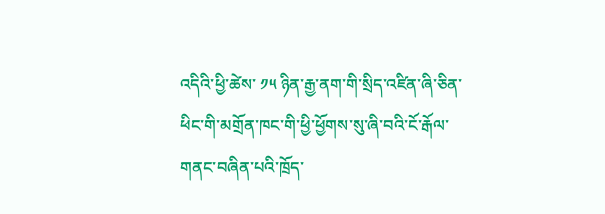འདིའི་ཕྱི་ཚེས་ ༡༥ ཉིན་རྒྱ་ནག་གི་སྲིད་འཛིན་ཞི་ཅིན་ཕིང་གི་མགྲོན་ཁང་གི་ཕྱི་ཕྱོགས་སུ་ཞི་བའི་ངོ་རྒོལ་གནང་བཞིན་པའི་ཁྲོད་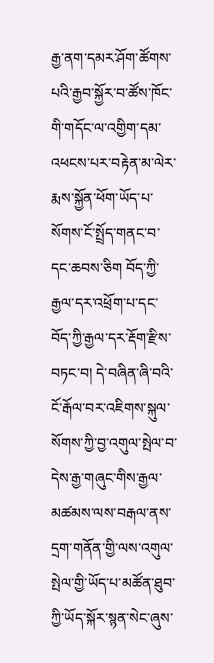རྒྱ་ནག་དམར་ཤོག་ཚོགས་པའི་རྒྱབ་སྐྱོར་བ་ཚོས་ཁོང་གི་གདོང་ལ་འགྱིག་དམ་འཕངས་པར་བརྟེན་མ་ལེར་རྨས་སྐྱོན་ཕོག་ཡོད་པ་སོགས་ངོ་སྤྲོད་གནང་བ་དང་ཆབས་ཅིག བོད་ཀྱི་རྒྱལ་དར་འཕྲོག་པ་དང་བོད་ཀྱི་རྒྱལ་དར་རྡོག་རྫིས་བཏང་བ། དེ་བཞིན་ཞི་བའི་ངོ་རྒོལ་བར་འཇིགས་སྐུལ་སོགས་ཀྱི་བྱ་འགུལ་སྤེལ་བ་དེས་རྒྱ་གཞུང་གིས་རྒྱལ་མཚམས་ལས་བརྒལ་ནས་དྲག་གནོན་གྱི་ལས་འགུལ་སྤེལ་གྱི་ཡོད་པ་མཚོན་ཐུབ་ཀྱི་ཡོད་སྐོར་སྙན་སེང་ཞུས་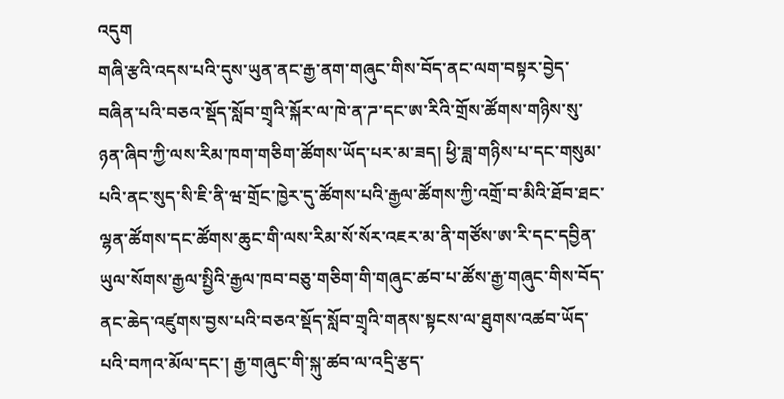འདུག
གཞི་རྩའི་འདས་པའི་དུས་ཡུན་ནང་རྒྱ་ནག་གཞུང་གིས་བོད་ནང་ལག་བསྟར་བྱེད་བཞིན་པའི་བཅའ་སྡོད་སློབ་གྲྭའི་སྐོར་ལ་ཁེ་ན་ཌ་དང་ཨ་རིའི་གྲོས་ཚོགས་གཉིས་སུ་ཉན་ཞིབ་ཀྱི་ལས་རིམ་ཁག་གཅིག་ཚོགས་ཡོད་པར་མ་ཟད། ཕྱི་ཟླ་གཉིས་པ་དང་གསུམ་པའི་ནང་སུད་སི་ཇི་ནི་ཝ་གྲོང་ཁྱེར་དུ་ཚོགས་པའི་རྒྱལ་ཚོགས་ཀྱི་འགྲོ་བ་མིའི་ཐོབ་ཐང་ལྷན་ཚོགས་དང་ཚོགས་ཆུང་གི་ལས་རིམ་སོ་སོར་འཇར་མ་ནི་གཙོས་ཨ་རི་དང་དབྱིན་ཡུལ་སོགས་རྒྱལ་སྤྱིའི་རྒྱལ་ཁབ་བཅུ་གཅིག་གི་གཞུང་ཚབ་པ་ཚོས་རྒྱ་གཞུང་གིས་བོད་ནང་ཆེད་འཛུགས་བྱས་པའི་བཅའ་སྡོད་སློབ་གྲྭའི་གནས་སྟངས་ལ་ཐུགས་འཚབ་ཡོད་པའི་བཀའ་མོལ་དང་། རྒྱ་གཞུང་གི་སྐུ་ཚབ་ལ་འདྲི་རྩད་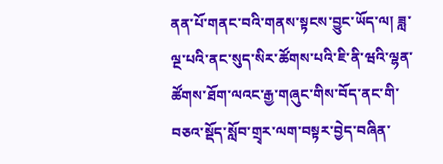ནན་པོ་གནང་བའི་གནས་སྟངས་བྱུང་ཡོད་ལ། ཟླ་ལྔ་པའི་ནང་སུད་སིར་ཚོགས་པའི་ཇི་ནི་ཝའི་ལྷན་ཚོགས་ཐོག་ལའང་རྒྱ་གཞུང་གིས་བོད་ནང་གི་བཅའ་སྡོད་སློབ་གྲྭར་ལག་བསྟར་བྱེད་བཞིན་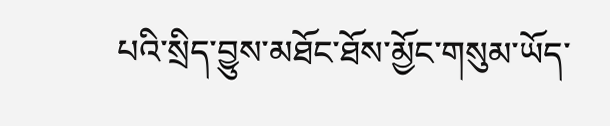པའི་སྲིད་བྱུས་མཐོང་ཐོས་མྱོང་གསུམ་ཡོད་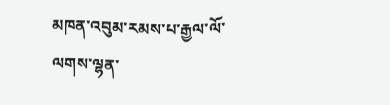མཁན་འབུམ་རམས་པ་རྒྱལ་ལོ་ལགས་ལྷན་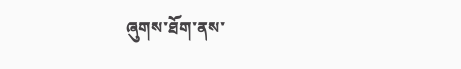ཞུགས་ཐོག་ནས་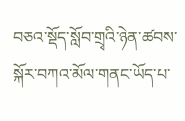བཅའ་སྡོད་སློབ་གྲྭའི་ཉེན་ཚབས་སྐོར་བཀའ་མོལ་གནང་ཡོད་པ་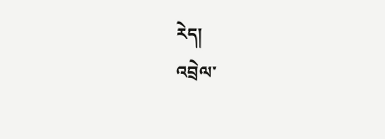རེད།
འབྲེལ་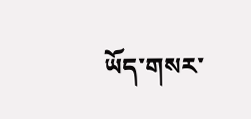ཡོད་གསར་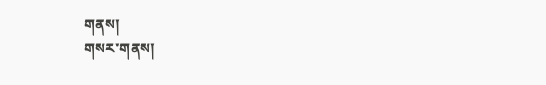གནས།
གསར་གནས།